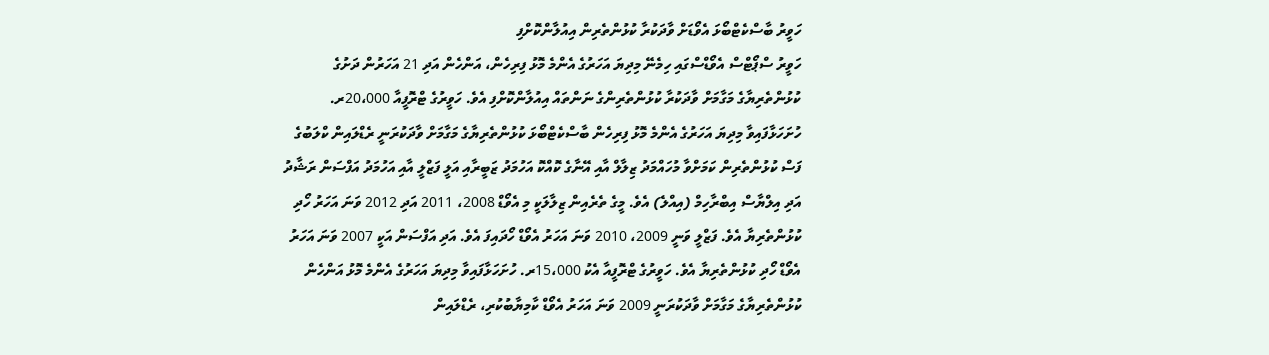ހަވީރު ބާސްކެޓްބޯޅަ އެވޯޑަށް ވާދަކުރާ ކުޅުންތެރިން އިއުލާންކޮށްފި
ހަވީރު ސްޕޯޓްސް އެވޯޑްސްގައި ހިމެނޭ މިދިޔަ އަހަރުގެ އެންމެ މޮޅު ފިރިހެން، އަންހެން އަދި 21 އަހަރުން ދަށުގެ ކުޅުންތެރިޔާގެ މަގާމަށް ވާދަކުރާ ކުޅުންތެރިންގެ ނަންތައް އިއުލާންކޮށްފި އެވެ. ހަވީރުގެ ޓްރޮފީއާ 20،000ރ. ހުށަހަޅާފައިވާ މިދިޔަ އަހަރުގެ އެންމެ މޮޅު ފިރިހެން ބާސްކެޓްބޯޅަ ކުޅުންތެރިޔާގެ މަގާމަށް ވާދަކުރަނީ ރެޑްލައިން ކްލަބުގެ ފަސް ކުޅުންތެރިން ކަމަށްވާ މުހައްމަދު ޒިލާލް އާއި އޭނާގެ ކޮއްކޮ އަހުމަދު ޒަބީރާއި އަލީ ފަޒްލީ އާއި އަހުމަދު އަފްސަން ރަޝާދު އަދި އިލްޔާސް އިބްރާހިމް (އިއްލެ) އެވެ. މީގެ ތެރެއިން ޒިލާލަކީ މި އެވޯޑް 2008، 2011 އަދި 2012 ވަނަ އަހަރު ހޯދި ކުޅުންތެރިޔާ އެވެ. ފަޒްލީ ވަނީ 2009، 2010 ވަނަ އަހަރު އެވޯޑް ހޯދައިފަ އެވެ. އަދި އަފްސަން އަކީ 2007 ވަނަ އަހަރު އެވޯޑް ހޯދި ކުޅުންތެރިޔާ އެވެ. ހަވީރުގެ ޓްރޮފީއާ އެކު 15،000ރ. ހުށަހަޅާފައިވާ މިދިޔަ އަހަރުގެ އެންމެ މޮޅު އަންހެން ކުޅުންތެރިޔާގެ މަގާމަށް ވާދަކުރަނީ 2009 ވަނަ އަހަރު އެވޯޑް ކާމިޔާބުކުރި، ރެޑްލައިން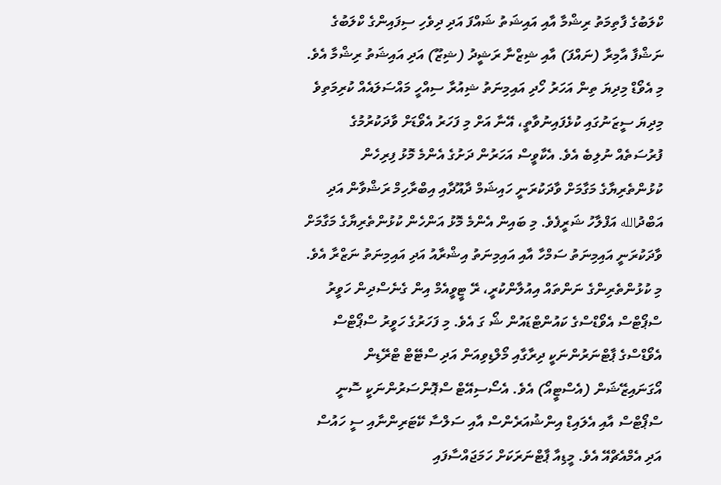ކްލަބުގެ ފާތިމަތު ރިޝްމާ އާއި އައިޝަތު ޝައްފަ އަދި ދިވެހި ސިފައިންގެ ކްލަބުގެ ނަޝްފާ އާމިރާ (ނައްފަ) އާއި ޝިޒްނާ ރަޝީދު (ޝިޒޫ) އަދި އައިޝަތު ރިޝްމާ އެވެ. މި އެވޯޑް މިދިޔަ ތިން އަހަރު ހޯދި އައިމިނަތު ޝިއުރާ ސިއްހީ މައްސަލައެއް ކުރިމަތިވެ މިދިޔަ ސީޒަނުގައި ކުޅެފައިނުވާތީ، އޭނާ އަށް މި ފަހަރު އެވޯޑަށް ވާދަކުރުމުގެ ފުރުސަތެއް ނުލިބެ އެވެ. އެކާވީސް އަހަރުން ދަށުގެ އެންމެ މޮޅު ފިރިހެން ކުޅުންތެރިޔާގެ މަގާމަށް ވާދަކުރަނީ ހައިޝަމް ދާއޫދާއި އިބްރާހިމް ރަޝްވާން އަދި އަބްދުالله އަފްލާހު ޝަރީފެވެ. މި ބައިން އެންމެ މޮޅު އަންހެން ކުޅުންތެރިޔާގެ މަގާމަށް ވާދަކުރަނީ އައިމިނަތު ސަމްހާ އާއި އައިމިނަތު އިޝްރާއު އަދި އައިމިނަތު ނަޒްރާ އެވެ. މި ކުޅުންތެރިންގެ ނަންތައް އިއުލާންކުރީ، ރޭ ޓީވީއެމް އިން ގެނެސްދިން ހަވީރު ސްޕޯޓްސް އެވޯޑްސްގެ ކައުންޓްޑައުން ޝޯ ގަ އެވެ. މި ފަހަރުގެ ހަވީރު ސްޕޯޓްސް އެވޯޑްސްގެ ޕާޓްނަރުންނަކީ ދިރާގާއި މޯލްޑިވިއަން އަދި ސްޓޭޓް ޓްރޭޑިން އޯގަނައިޒޭޝަން (އެސްޓީއޯ) އެވެ. އެސޯސިއޭޓް ސްޕޮންސަރުންނަކީ ސޮނީ ސްޕޯޓްސް އާއި އެލައިޑް އިންޝުއަރެންސް އާއި ސަލްސާ ކޭޓަރިންނާއި ސީ ހައުސް އަދި އެމްއެޗްއޭ އެވެ. މީޑިއާ ޕާޓްނަރަކަށް ހަމަޖައްސާފައި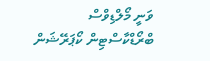ވަނީ މޯލްޑިވްސް ބްރޯޑްކާސްޓިން ކޯޕަރޭޝަން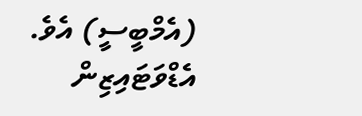(އެމްބީސީ) އެވެ. އެޑްވަޓައިޒިން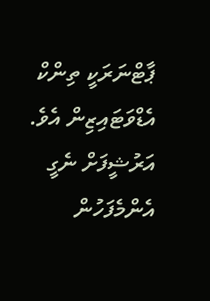ޕާޓްނަރަކީ ތިންކް އެޑްވަޓައިޒިން އެވެ.
އަރުޝީފަށް ނެގީ
އެންމެފަހުން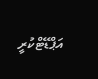އަޕްޑޭޓްކުރީ